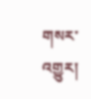གསར་འགྱུར།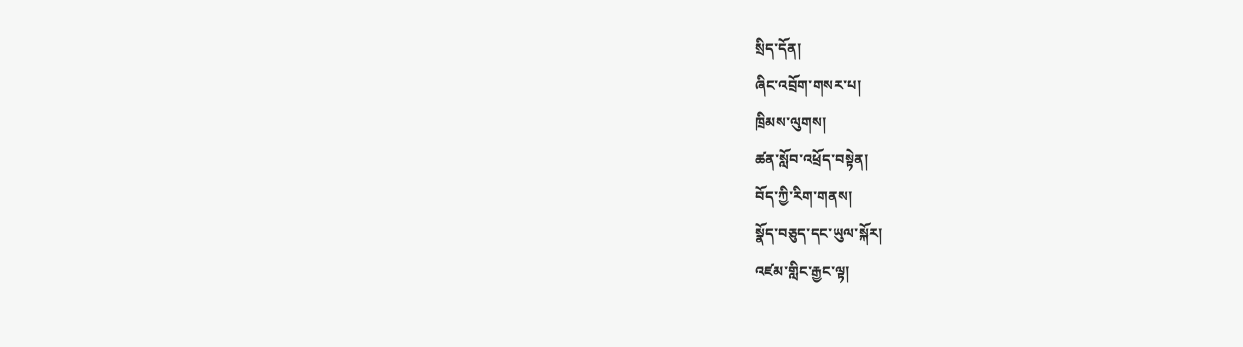སྲིད་དོན།
ཞིང་འབྲོག་གསར་པ།
ཁྲིམས་ལུགས།
ཚན་སློབ་འཕྲོད་བསྟེན།
བོད་ཀྱི་རིག་གནས།
སྣོད་བཅུད་དང་ཡུལ་སྐོར།
འཛམ་གླིང་རྒྱང་ལྟ།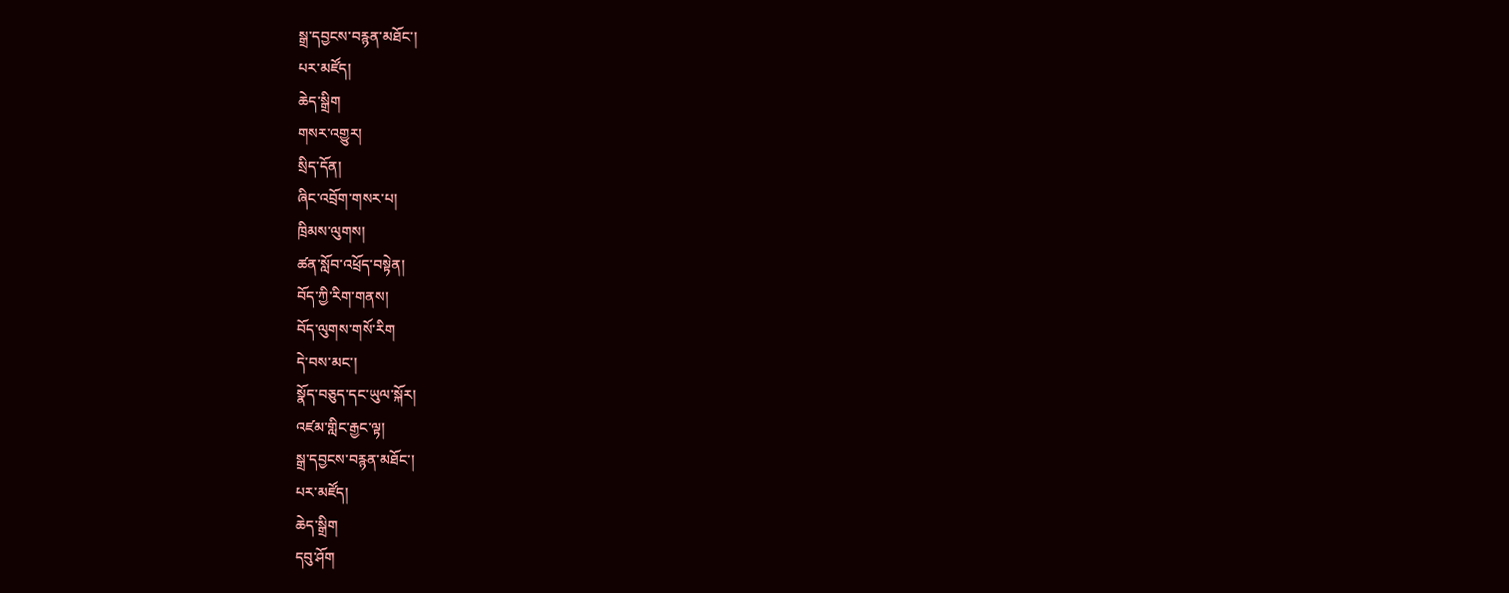སྒྲ་དབྱངས་བརྙན་མཐོང་།
པར་མཛོད།
ཆེད་སྒྲིག
གསར་འགྱུར།
སྲིད་དོན།
ཞིང་འབྲོག་གསར་པ།
ཁྲིམས་ལུགས།
ཚན་སློབ་འཕྲོད་བསྟེན།
བོད་ཀྱི་རིག་གནས།
བོད་ལུགས་གསོ་རིག
དེ་བས་མང་།
སྣོད་བཅུད་དང་ཡུལ་སྐོར།
འཛམ་གླིང་རྒྱང་ལྟ།
སྒྲ་དབྱངས་བརྙན་མཐོང་།
པར་མཛོད།
ཆེད་སྒྲིག
དབུ་ཤོག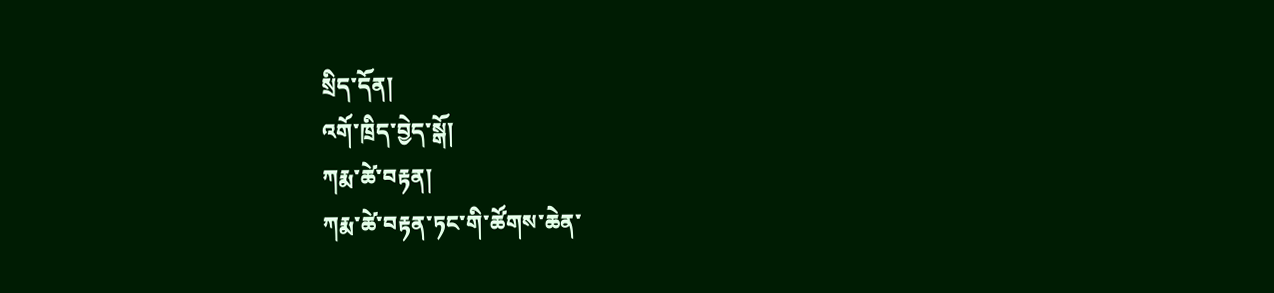སྲིད་དོན།
འགོ་ཁྲིད་བྱེད་སྒོ།
ཀརྨ་ཚེ་བརྟན།
ཀརྨ་ཚེ་བརྟན་ཏང་གི་ཚོགས་ཆེན་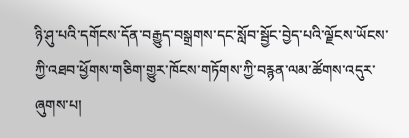ཉི་ཤུ་པའི་དགོངས་དོན་བརྒྱུད་བསྒྲགས་དང་སློབ་སྦྱོང་བྱེད་པའི་ལྗོངས་ཡོངས་ཀྱི་འཐབ་ཕྱོགས་གཅིག་གྱུར་ཁོངས་གཏོགས་ཀྱི་བརྙན་ལམ་ཚོགས་འདུར་ཞུགས་པ།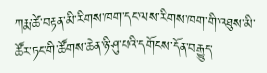ཀརྨ་ཚེ་བརྟན་མི་རིགས་ཁག་དང་ལས་རིགས་ཁག་གི་འཐུས་མི་ཚོར་ཏང་གི་ཚོགས་ཆེན་ཉི་ཤུ་པའི་དགོངས་དོན་བརྒྱུད་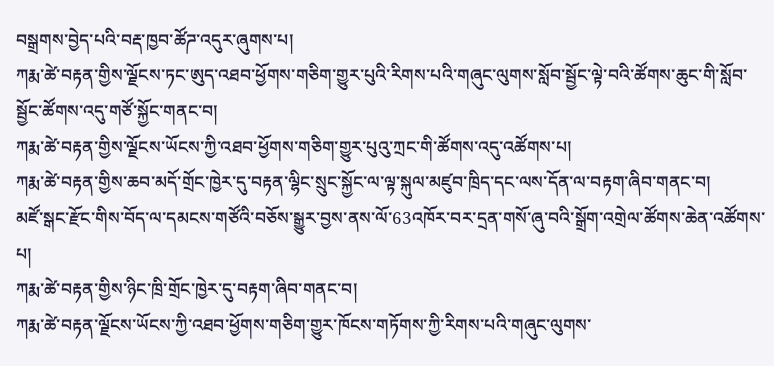བསྒྲགས་བྱེད་པའི་བརྡ་ཁྱབ་ཚོཌ་འདུར་ཞུགས་པ།
ཀརྨ་ཚེ་བརྟན་གྱིས་ལྗོངས་ཏང་ཨུད་འཐབ་ཕྱོགས་གཅིག་གྱུར་པུའི་རིགས་པའི་གཞུང་ལུགས་སློབ་སྦྱོང་ལྟེ་བའི་ཚོགས་ཆུང་གི་སློབ་སྦྱོང་ཚོགས་འདུ་གཙོ་སྐྱོང་གནང་བ།
ཀརྨ་ཚེ་བརྟན་གྱིས་ལྗོངས་ཡོངས་ཀྱི་འཐབ་ཕྱོགས་གཅིག་གྱུར་པུའུ་ཀྲང་གི་ཚོགས་འདུ་འཚོགས་པ།
ཀརྨ་ཚེ་བརྟན་གྱིས་ཆབ་མདོ་གྲོང་ཁྱེར་དུ་བརྟན་ལྷིང་སྲུང་སྐྱོང་ལ་ལྟ་སྐུལ་མཛུབ་ཁྲིད་དང་ལས་དོན་ལ་བརྟག་ཞིབ་གནང་བ།
མཛོ་སྒང་རྫོང་གིས་བོད་ལ་དམངས་གཙོའི་བཅོས་སྒྱུར་བྱས་ནས་ལོ་63འཁོར་བར་དྲན་གསོ་ཞུ་བའི་སྒྲོག་འགྲེལ་ཚོགས་ཆེན་འཚོགས་པ།
ཀརྨ་ཚེ་བརྟན་གྱིས་ཉིང་ཁྲི་གྲོང་ཁྱེར་དུ་བརྟག་ཞིབ་གནང་བ།
ཀརྨ་ཚེ་བརྟན་ལྗོངས་ཡོངས་ཀྱི་འཐབ་ཕྱོགས་གཅིག་གྱུར་ཁོངས་གཏོགས་ཀྱི་རིགས་པའི་གཞུང་ལུགས་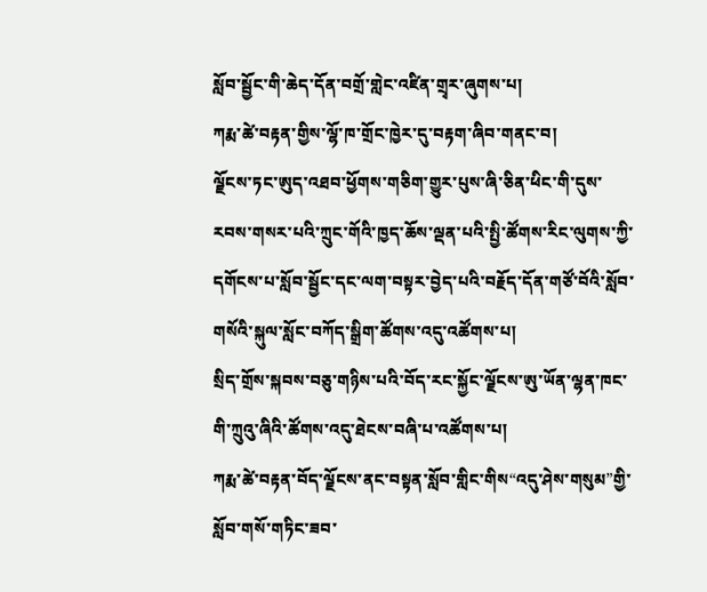སློབ་སྦྱོང་གི་ཆེད་དོན་བགྲོ་གླེང་འཛིན་གྲྭར་ཞུགས་པ།
ཀརྨ་ཚེ་བརྟན་གྱིས་ལྷོ་ཁ་གྲོང་ཁྱེར་དུ་བརྟག་ཞིབ་གནང་བ།
ལྗོངས་ཏང་ཨུད་འཐབ་ཕྱོགས་གཅིག་གྱུར་པུས་ཞི་ཅིན་ཕིང་གི་དུས་རབས་གསར་པའི་ཀྲུང་གོའི་ཁྱད་ཆོས་ལྡན་པའི་སྤྱི་ཚོགས་རིང་ལུགས་ཀྱི་དགོངས་པ་སློབ་སྦྱོང་དང་ལག་བསྟར་བྱེད་པའི་བརྗོད་དོན་གཙོ་བོའི་སློབ་གསོའི་སྐུལ་སློང་བཀོད་སྒྲིག་ཚོགས་འདུ་འཚོགས་པ།
སྲིད་གྲོས་སྐབས་བཅུ་གཉིས་པའི་བོད་རང་སྐྱོང་ལྗོངས་ཨུ་ཡོན་ལྷན་ཁང་གི་ཀྲུའུ་ཞིའི་ཚོགས་འདུ་ཐེངས་བཞི་པ་འཚོགས་པ།
ཀརྨ་ཚེ་བརྟན་བོད་ལྗོངས་ནང་བསྟན་སློབ་གླིང་གིས“འདུ་ཤེས་གསུམ”གྱི་སློབ་གསོ་གཏིང་ཟབ་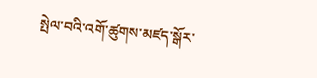སྤེལ་བའི་འགོ་ཚུགས་མཛད་སྒོར་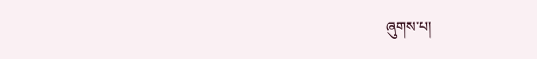ཞུགས་པ།